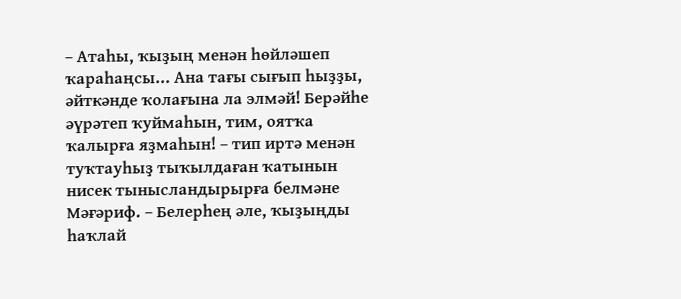– Атаһы, ҡыҙың менән һөйләшеп ҡараһаңсы... Ана тағы сығып һыҙҙы, әйткәнде ҡолағына ла элмәй! Берәйһе әүрәтеп ҡуймаһын, тим, оятҡа ҡалырға яҙмаһын! – тип иртә менән туҡтауһыҙ тыҡылдаған ҡатынын нисек тынысландырырға белмәне Мәғәриф. – Белерһең әле, ҡыҙыңды һаҡлай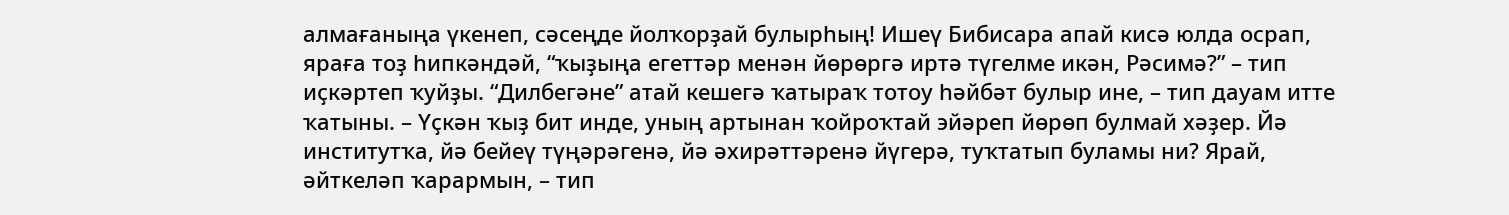алмағаныңа үкенеп, сәсеңде йолҡорҙай булырһың! Ишеү Бибисара апай кисә юлда осрап, яраға тоҙ һипкәндәй, “ҡыҙыңа егеттәр менән йөрөргә иртә түгелме икән, Рәсимә?” – тип иҫкәртеп ҡуйҙы. “Дилбегәне” атай кешегә ҡатыраҡ тотоу һәйбәт булыр ине, – тип дауам итте ҡатыны. – Үҫкән ҡыҙ бит инде, уның артынан ҡойроҡтай эйәреп йөрөп булмай хәҙер. Йә институтҡа, йә бейеү түңәрәгенә, йә әхирәттәренә йүгерә, туҡтатып буламы ни? Ярай, әйткеләп ҡарармын, – тип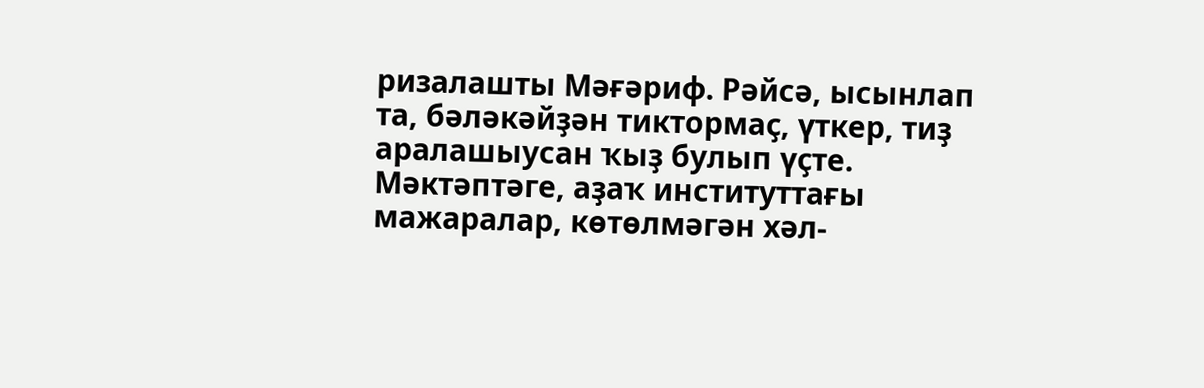ризалашты Мәғәриф. Рәйсә, ысынлап та, бәләкәйҙән тиктормаҫ, үткер, тиҙ аралашыусан ҡыҙ булып үҫте. Мәктәптәге, аҙаҡ институттағы мажаралар, көтөлмәгән хәл-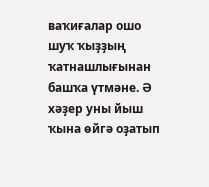ваҡиғалар ошо шуҡ ҡыҙҙың ҡатнашлығынан башҡа үтмәне. Ә хәҙер уны йыш ҡына өйгә оҙатып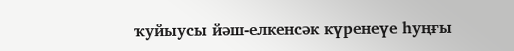ҡуйыусы йәш-елкенсәк күренеүе һуңғы